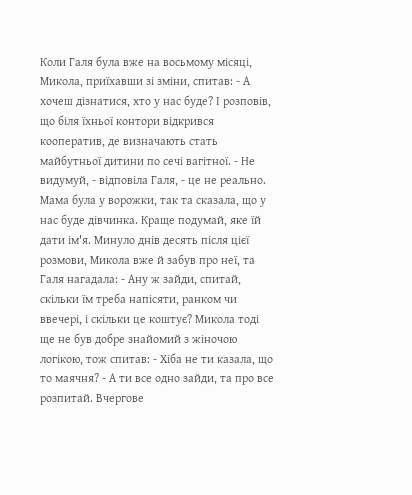Коли Галя була вже на восьмому місяці, Микола, приїхавши зі зміни, спитав: - А хочеш дізнатися, хто у нас буде? І розповів, що біля їхньої контори відкрився кооператив, де визначають стать майбутньої дитини по сечі вагітної. - Не видумуй, - відповіла Галя, - це не реально. Мама була у ворожки, так та сказала, що у нас буде дівчинка. Краще подумай, яке їй дати ім'я. Минуло днів десять після цієї розмови, Микола вже й забув про неї, та Галя нагадала: - Ану ж зайди, спитай, скільки їм треба напісяти, ранком чи ввечері, і скільки це коштує? Микола тоді ще не був добре знайомий з жіночою логікою, тож спитав: - Хіба не ти казала, що то маячня? - А ти все одно зайди, та про все розпитай. Вчергове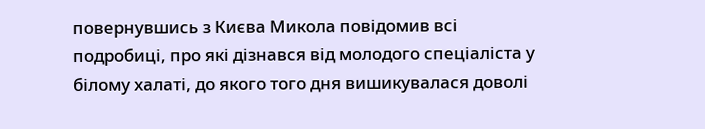повернувшись з Києва Микола повідомив всі подробиці, про які дізнався від молодого спеціаліста у білому халаті, до якого того дня вишикувалася доволі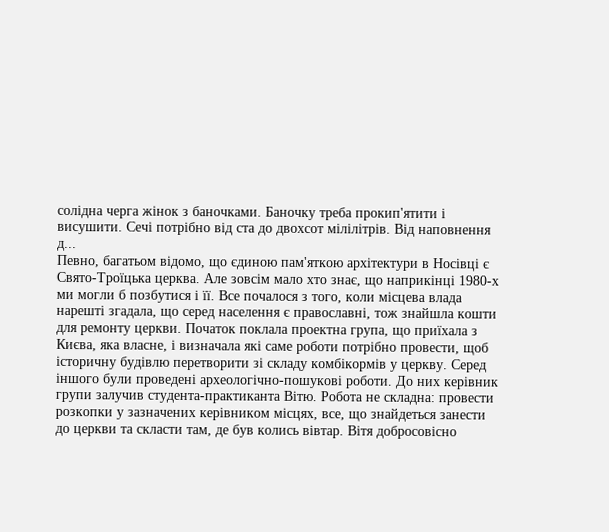солідна черга жінок з баночками. Баночку треба прокип'ятити і висушити. Сечі потрібно від ста до двохсот мілілітрів. Від наповнення д...
Певно, багатьом відомо, що єдиною пам'яткою архітектури в Носівці є Свято-Троїцька церква. Але зовсім мало хто знає, що наприкінці 1980-х ми могли б позбутися і її. Все почалося з того, коли місцева влада нарешті згадала, що серед населення є православні, тож знайшла кошти для ремонту церкви. Початок поклала проектна група, що приїхала з Києва, яка власне, і визначала які саме роботи потрібно провести, щоб історичну будівлю перетворити зі складу комбікормів у церкву. Серед іншого були проведені археологічно-пошукові роботи. До них керівник групи залучив студента-практиканта Вітю. Робота не складна: провести розкопки у зазначених керівником місцях, все, що знайдеться занести до церкви та скласти там, де був колись вівтар. Вітя добросовісно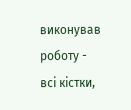виконував роботу - всі кістки,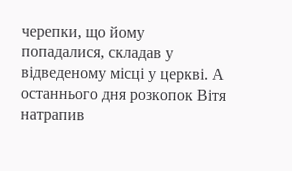черепки, що йому попадалися, складав у відведеному місці у церкві. А останнього дня розкопок Вітя натрапив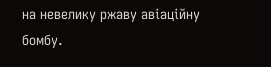на невелику ржаву авіаційну бомбу.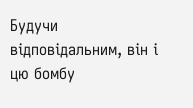Будучи відповідальним, він і цю бомбу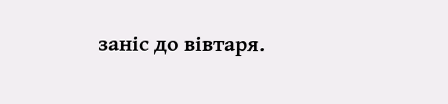заніс до вівтаря.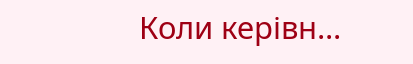Коли керівн...